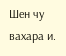Шен чу вахара и.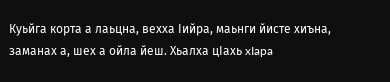Куьйга корта а лаьцна, вехха Iийра, маьнги йисте хиъна, заманах а, шех а ойла йеш. Хьалха цIахь xIapa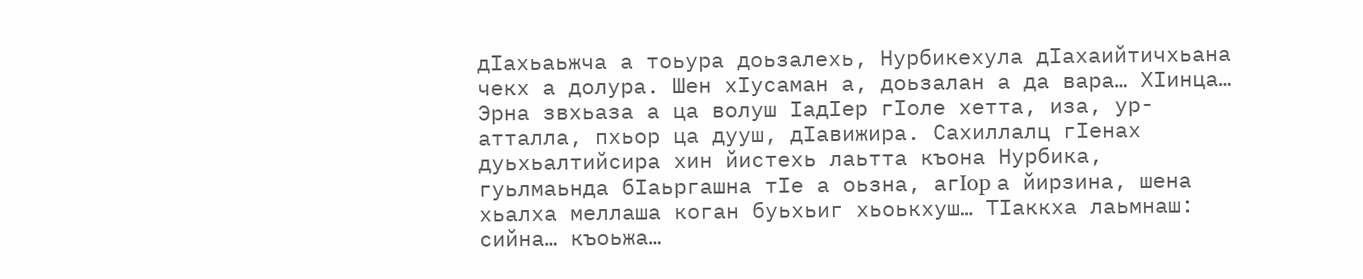дIахьаьжча а тоьура доьзалехь, Нурбикехула дIахаийтичхьана чекх а долура. Шен хIусаман а, доьзалан а да вара… ХIинца… Эрна звхьаза а ца волуш IадIер гIоле хетта, иза, ур-атталла, пхьор ца дууш, дIавижира. Сахиллалц гIенах дуьхьалтийсира хин йистехь лаьтта къона Нурбика, гуьлмаьнда бIаьргашна тIе а оьзна, aгIop а йирзина, шена хьалха меллаша коган буьхьиг хьоькхуш… ТIаккха лаьмнаш: сийна… къоьжа…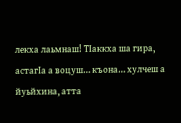лекха лаьмнаш! ТIаккха ша гира, астагIа а воцуш… къона… хулчеш а йуьйхина, атта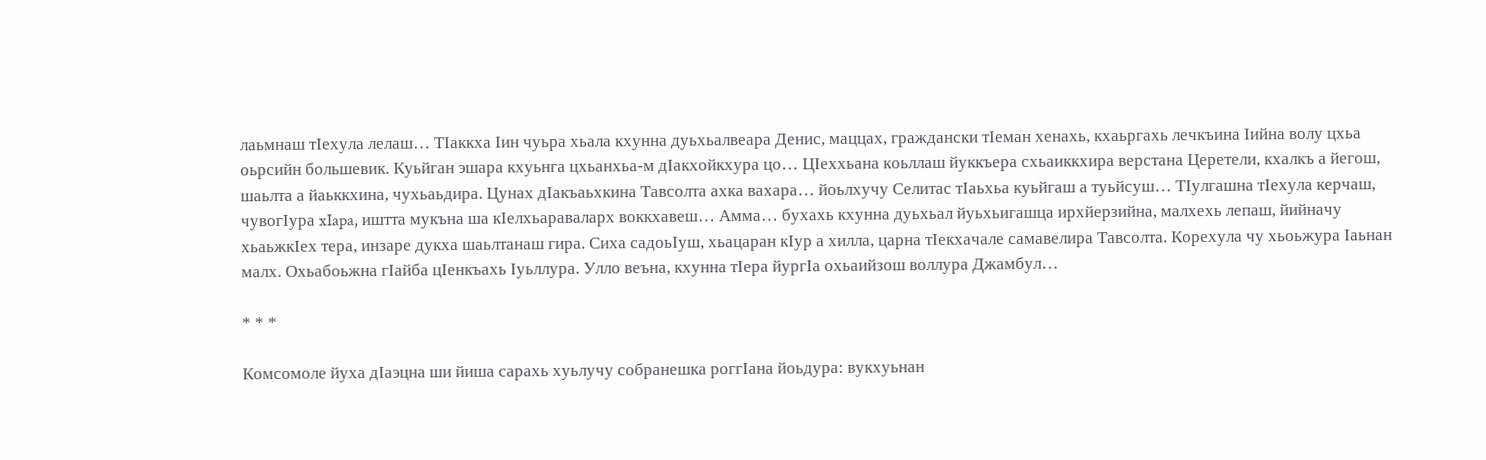лаьмнаш тIехула лелаш… ТIаккха Iин чуьра хьала кхунна дуьхьалвеара Денис, маццах, граждански тIеман хенахь, кхаьргахь лечкъина Iийна волу цхьа оьрсийн большевик. Куьйган эшара кхуьнга цхьанхьа-м дIакхойкхура цо… ЦIеххьана коьллаш йуккъера схьаиккхира верстана Церетели, кхалкъ а йегош, шаьлта а йаьккхина, чухьаьдира. Цунах дIакъаьхкина Тавсолта ахка вахара… йоьлхучу Селитас тIаьхьа куьйгаш а туьйсуш… ТIулгашна тIехула керчаш, чувогIура xIapa, иштта мукъна ша кIелхьараваларх воккхавеш… Амма… бухахь кхунна дуьхьал йуьхьигашца ирхйерзийна, малхехь лепаш, йийначу хьаьжкIех тера, инзаре дукха шаьлтанаш гира. Сиха садоьIуш, хьацаран кIур а хилла, царна тIекхачале самавелира Тавсолта. Корехула чу хьоьжура Iаьнан малх. Охьабоьжна гIайба цIенкъахь Iуьллура. Улло веъна, кхунна тIера йургIа охьаийзош воллура Джамбул…

* * *

Комсомоле йуха дIаэцна ши йиша сарахь хуьлучу собранешка роггIана йоьдура: вукхуьнан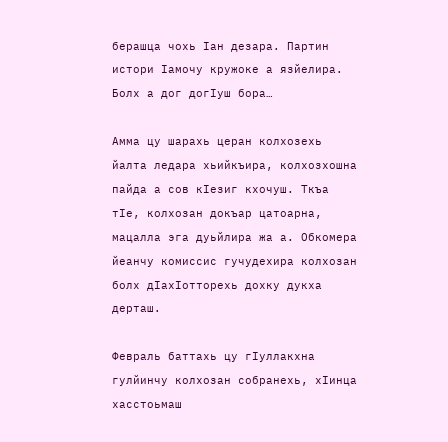берашца чохь Iан дезара. Партин истори Iамочу кружоке а язйелира. Болх а дог догIуш бора…

Амма цу шарахь церан колхозехь йалта ледара хьийкъира, колхозхошна пайда а сов кIезиг кхочуш. Ткъа тIе, колхозан докъар цатоарна, мацалла эга дуьйлира жа а. Обкомера йеанчу комиссис гучудехира колхозан болх дIахIотторехь дохку дукха дерташ.

Февраль баттахь цу гIуллакхна гулйинчу колхозан собранехь, хIинца хасстоьмаш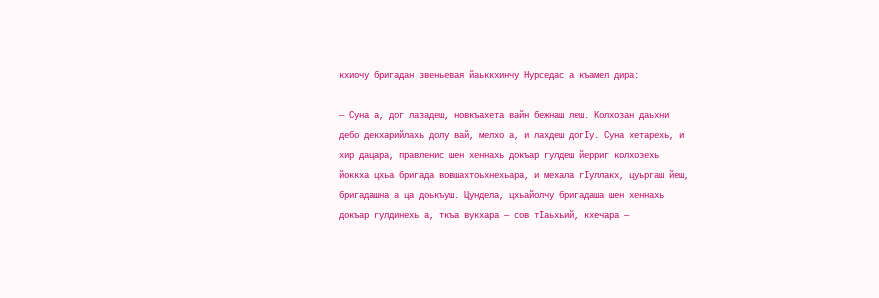кхиочу бригадан звеньевая йаьккхинчу Нурседас а къамел дира:

— Суна а, дог лазадеш, новкъахета вайн бежнаш леш. Колхозан даьхни дебо декхарийлахь долу вай, мелхо а, и лахдеш догIу. Суна хетарехь, и хир дацара, правленис шен хеннахь докъар гулдеш йерриг колхозехь йоккха цхьа бригада вовшахтоьхнехьара, и мехала гIуллакх, цуьргаш йеш, бригадашна а ца доькъуш. Цундела, цхьайолчу бригадаша шен хеннахь докъар гулдинехь а, ткъа вукхара — сов тIаьхьий, кхечара —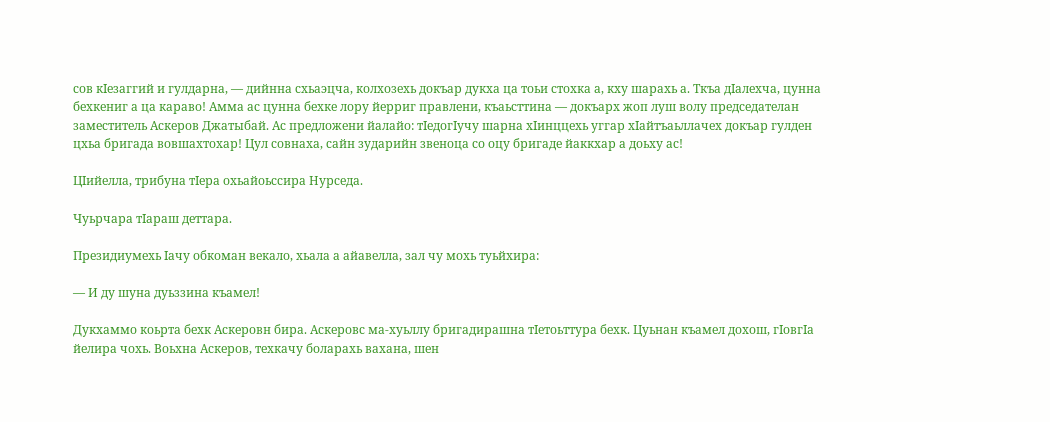сов кIезаггий и гулдарна, — дийнна схьаэцча, колхозехь докъар дукха ца тоьи стохка а, кху шарахь а. Ткъа дIалехча, цунна бехкениг а ца караво! Амма ас цунна бехке лору йерриг правлени, къаьсттина — докъарх жоп луш волу председателан заместитель Аскеров Джатыбай. Ас предложени йалайо: тIедогIучу шарна хIинццехь уггар хIайтъаьллачех докъар гулден цхьа бригада вовшахтохар! Цул совнаха, сайн зударийн звеноца со оцу бригаде йаккхар а доьху ас!

ЦIийелла, трибуна тIера охьайоьссира Нурседа.

Чуьрчара тIараш деттара.

Президиумехь Iачу обкоман векало, хьала а айавелла, зал чу мохь туьйхира:

— И ду шуна дуьззина къамел!

Дукхаммо коьрта бехк Аскеровн бира. Аскеровс ма-хуьллу бригадирашна тIетоьттура бехк. Цуьнан къамел дохош, гIовгIа йелира чохь. Воьхна Аскеров, техкачу боларахь вахана, шен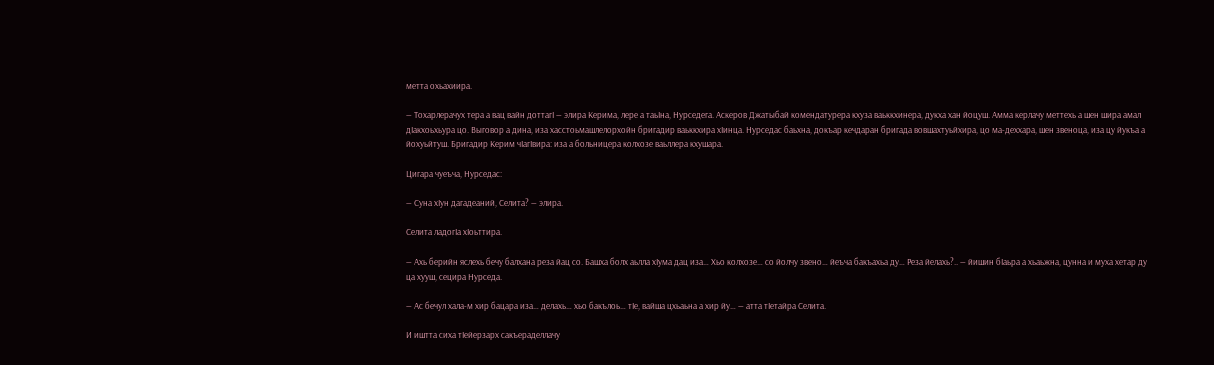метта охьахиира.

— Тохарлерачух тера а вац вайн доттагI — элира Керима, лере а таьIна, Нурседега. Аскеров Джатыбай комендатурера кхуза ваьккхинера, дукха хан йоцуш. Амма керлачу меттехь а шен шира амал дIакхоьхьура цо. Выговор а дина, иза хасстоьмашлелорхойн бригадир ваьккхира хIинца. Нурседас баьхна, докъар кечдаран бригада вовшахтуьйхира, цо ма-деххара, шен звеноца, иза цу йукъа а йохуьйтуш. Бригадир Керим чIагIвира: иза а больницера колхозе ваьллера кхушара.

Цигара чуеъча, Нурседас:

— Суна хIун дагадеаний, Селита? — элира.

Селита ладогIа хIоьттира.

— Ахь берийн яслехь бечу балхана реза йац со. Башха болх аьлла хIума дац иза… Хьо колхозе… со йолчу звено… йеъча бакъахьа ду… Реза йелахь?.. — йишин бIаьра а хьаьжна, цунна и муха хетар ду ца хууш, сецира Нурседа.

— Ас бечул хала-м хир бацара иза… делахь… хьо бакълоь… тIе, вайша цхьаьна а хир йу… — атта тIетайра Селита.

И иштта сиха тIейерзарх сакъераделлачу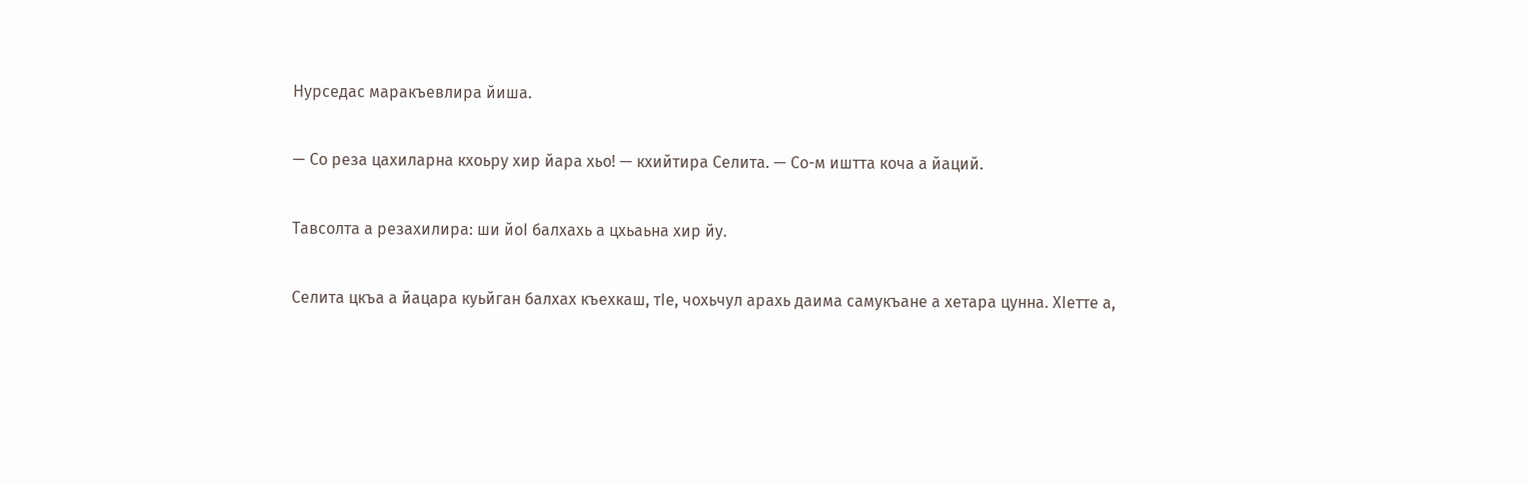Нурседас маракъевлира йиша.

— Со реза цахиларна кхоьру хир йара хьо! — кхийтира Селита. — Со-м иштта коча а йаций.

Тавсолта а резахилира: ши йоI балхахь а цхьаьна хир йу.

Селита цкъа а йацара куьйган балхах къехкаш, тIе, чохьчул арахь даима самукъане а хетара цунна. ХIетте а,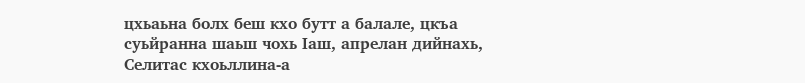цхьаьна болх беш кхо бутт а балале, цкъа суьйранна шаьш чохь Iаш, апрелан дийнахь, Селитас кхоьллина-а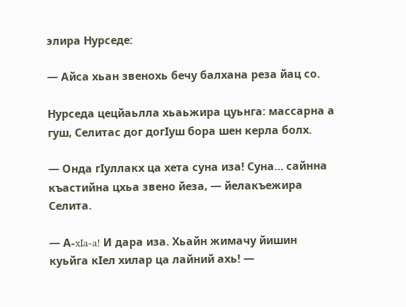элира Нурседе:

— Айса хьан звенохь бечу балхана реза йац со.

Нурседа цецйаьлла хьаьжира цуьнга: массарна а гуш, Селитас дог догIуш бора шен керла болх.

— Онда гIуллакх ца хета суна иза! Суна… сайнна къастийна цхьа звено йеза, — йелакъежира Селита.

— А-xIa-a! И дара иза. Хьайн жимачу йишин куьйга кIел хилар ца лайний ахь! —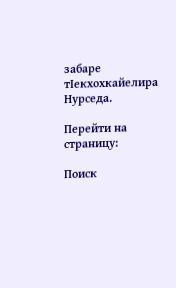забаре тIекхохкайелира Нурседа.

Перейти на страницу:

Поиск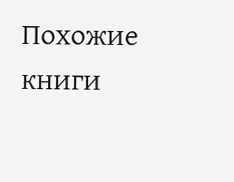Похожие книги